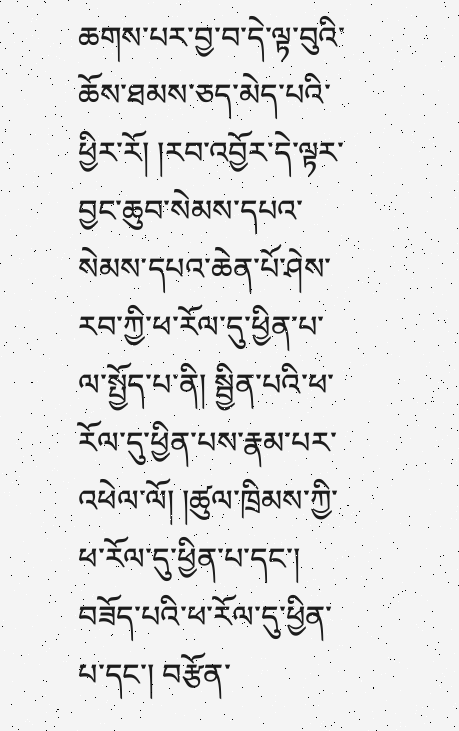ཆགས་པར་བྱ་བ་དེ་ལྟ་བུའི་ཆོས་ཐམས་ཅད་མེད་པའི་ཕྱིར་རོ། །རབ་འབྱོར་དེ་ལྟར་བྱང་ཆུབ་སེམས་དཔའ་སེམས་དཔའ་ཆེན་པོ་ཤེས་རབ་ཀྱི་ཕ་རོལ་དུ་ཕྱིན་པ་ལ་སྤྱོད་པ་ནི། སྦྱིན་པའི་ཕ་རོལ་དུ་ཕྱིན་པས་རྣམ་པར་འཕེལ་ལོ། །ཚུལ་ཁྲིམས་ཀྱི་ཕ་རོལ་དུ་ཕྱིན་པ་དང་། བཟོད་པའི་ཕ་རོལ་དུ་ཕྱིན་པ་དང་། བརྩོན་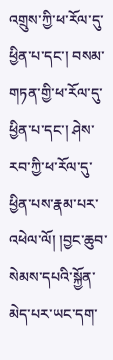འགྲུས་ཀྱི་ཕ་རོལ་དུ་ཕྱིན་པ་དང་། བསམ་གཏན་གྱི་ཕ་རོལ་དུ་ཕྱིན་པ་དང་། ཤེས་རབ་ཀྱི་ཕ་རོལ་དུ་ཕྱིན་པས་རྣམ་པར་འཕེལ་ལོ། །བྱང་ཆུབ་སེམས་དཔའི་སྐྱོན་མེད་པར་ཡང་དག་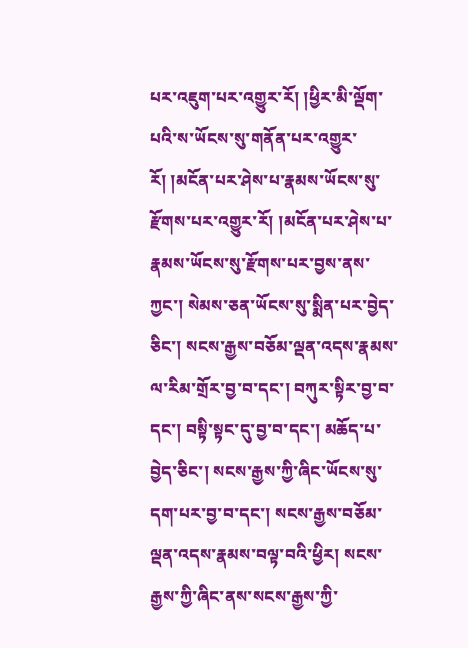པར་འཇུག་པར་འགྱུར་རོ། །ཕྱིར་མི་ལྡོག་པའི་ས་ཡོངས་སུ་གནོན་པར་འགྱུར་རོ། །མངོན་པར་ཤེས་པ་རྣམས་ཡོངས་སུ་རྫོགས་པར་འགྱུར་རོ། །མངོན་པར་ཤེས་པ་རྣམས་ཡོངས་སུ་རྫོགས་པར་བྱས་ནས་ཀྱང་། སེམས་ཅན་ཡོངས་སུ་སྨིན་པར་བྱེད་ཅིང་། སངས་རྒྱས་བཅོམ་ལྡན་འདས་རྣམས་ལ་རིམ་གྲོར་བྱ་བ་དང་། བཀུར་སྟིར་བྱ་བ་དང་། བསྟི་སྟང་དུ་བྱ་བ་དང་། མཆོད་པ་བྱེད་ཅིང་། སངས་རྒྱས་ཀྱི་ཞིང་ཡོངས་སུ་དག་པར་བྱ་བ་དང་། སངས་རྒྱས་བཅོམ་ལྡན་འདས་རྣམས་བལྟ་བའི་ཕྱིར། སངས་རྒྱས་ཀྱི་ཞིང་ནས་སངས་རྒྱས་ཀྱི་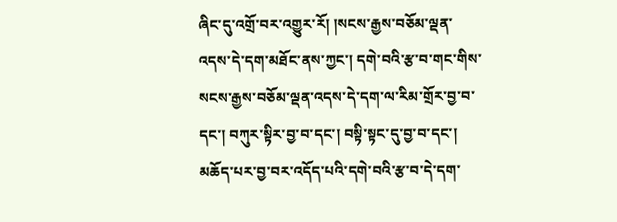ཞིང་དུ་འགྲོ་བར་འགྱུར་རོ། །སངས་རྒྱས་བཅོམ་ལྡན་འདས་དེ་དག་མཐོང་ནས་ཀྱང་། དགེ་བའི་རྩ་བ་གང་གིས་སངས་རྒྱས་བཅོམ་ལྡན་འདས་དེ་དག་ལ་རིམ་གྲོར་བྱ་བ་དང་། བཀུར་སྟིར་བྱ་བ་དང་། བསྟི་སྟང་དུ་བྱ་བ་དང་། མཆོད་པར་བྱ་བར་འདོད་པའི་དགེ་བའི་རྩ་བ་དེ་དག་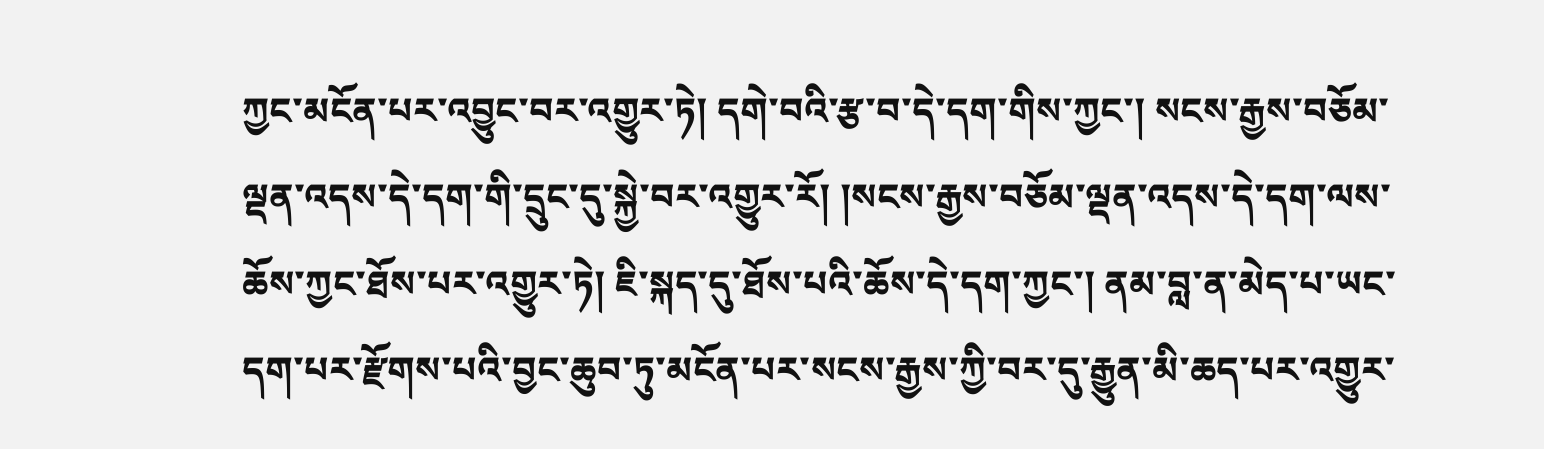ཀྱང་མངོན་པར་འབྱུང་བར་འགྱུར་ཏེ། དགེ་བའི་རྩ་བ་དེ་དག་གིས་ཀྱང་། སངས་རྒྱས་བཅོམ་ལྡན་འདས་དེ་དག་གི་དྲུང་དུ་སྐྱེ་བར་འགྱུར་རོ། །སངས་རྒྱས་བཅོམ་ལྡན་འདས་དེ་དག་ལས་ཆོས་ཀྱང་ཐོས་པར་འགྱུར་ཏེ། ཇི་སྐད་དུ་ཐོས་པའི་ཆོས་དེ་དག་ཀྱང་། ནམ་བླ་ན་མེད་པ་ཡང་དག་པར་རྫོགས་པའི་བྱང་ཆུབ་ཏུ་མངོན་པར་སངས་རྒྱས་ཀྱི་བར་དུ་རྒྱུན་མི་ཆད་པར་འགྱུར་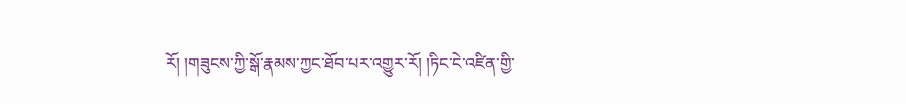རོ། །གཟུངས་ཀྱི་སྒོ་རྣམས་ཀྱང་ཐོབ་པར་འགྱུར་རོ། །ཏིང་ངེ་འཛིན་གྱི་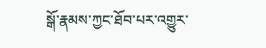སྒོ་རྣམས་ཀྱང་ཐོབ་པར་འགྱུར་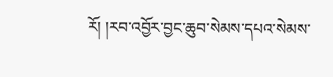རོ། །རབ་འབྱོར་བྱང་ཆུབ་སེམས་དཔའ་སེམས་